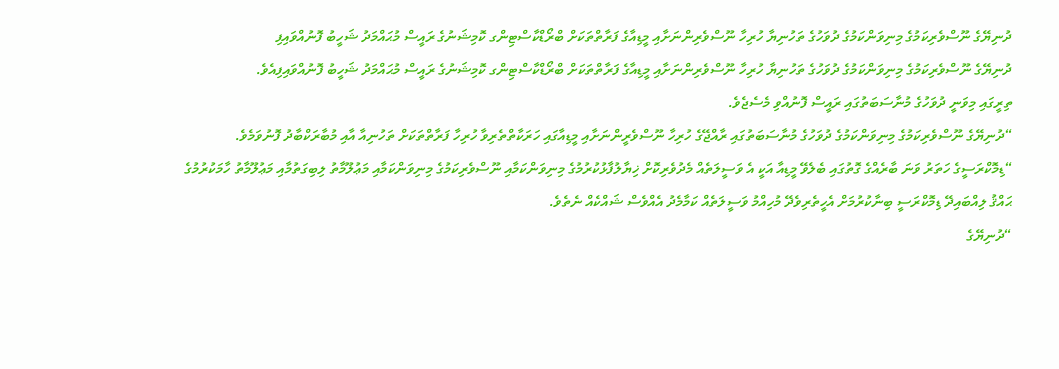ދުނިޔޭގެ ނޫސްވެރިކަމުގެ މިނިވަންކަމުގެ ދުވަހުގެ ތަހުނިޔާ ހުރިހާ ނޫސްވެރިންނަށާއި މީޑިއާގެ ފަރާތްތަކަށް ބްރޯޑްކާސްޓިންގ ކޮމިޝަނުގެ ރައީސް މުޙައްމަދު ޝަހީބު ފޮނުއްވައިފި
ދުނިޔޭގެ ނޫސްވެރިކަމުގެ މިނިވަންކަމުގެ ދުވަހުގެ ތަހުނިޔާ ހުރިހާ ނޫސްވެރިންނަށާއި މީޑިއާގެ ފަރާތްތަކަށް ބްރޯޑްކާސްޓިންގ ކޮމިޝަނުގެ ރައީސް މުޙައްމަދު ޝަހީބު ފޮނުއްވައިފިއެވެ.
ތިރީގައި މިވަނީ ދުވަހުގެ މުނާސަބަތުގައި ރައީސް ފޮނުއްވި މެސެޖެވެ.
“ދުނިޔޭގެ ނޫސްވެރިކަމުގެ މިނިވަންކަމުގެ ދުވަހުގެ މުނާސަބަތުގައި ރާއްޖޭގެ ހުރިހާ ނޫސްވެރީންނަށާއި މީޑިއާގައި ހަރަކާތްތެރިވާ ހުރިހާ ފަރާތްތަކަށް ތަހުނިއާ އާއި މުބާރަކްބާދު ފޮނުވަމެވެ.
“ޑިމޮކްރަސީގެ ހަތަރު ވަނަ ބާރެއްގެ ގޮތުގައި ބެލެވޭ މީޑިއާ އަކީ އެ ވަސީލަތެއް މެދުވެރިކޮށް ޚިޔާލުފާޅުކުރުމުގެ މިނިވަންކަމާއި ނޫސްވެރިކަމުގެ މިނިވަންކަމާއި މަޢުލޫމާތު ލިބިގަތުމާއި މަޢުލޫމާތު ހާމަކުރުމުގެ ޙައްޤު ލިއްބައިދޭ ޑިމޮކްރަސީ ބިނާކުރުމަށް އެހީތެރިވެދޭ މުހިއްމު ވަސީލަތެއް ކަމާމެދު އެއްވެސް ޝައްކެއް ނެތެވެ.
“ދުނިޔޭގެ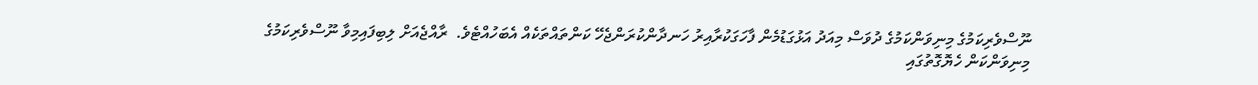ނޫސްވެރިކަމުގެ މިނިވަންކަމުގެ ދުވަސް މިއަދު އަޅުގަޑުމެން ފާހަގަކުރާއިރު ހަނދާންކުރަންޖެހޭ ކަންތައްތަކެއް އެބަހުއްޓެވެ.  ރާއްޖެއަށް ލިބިފައިމިވާ ނޫސްވެރިކަމުގެ މިނިވަންކަން ހެޔޮގޮތުގައި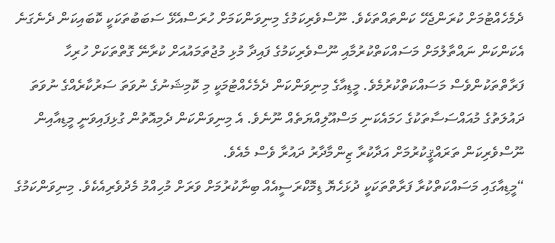ދެމެހެއްޓުމަށް ކުރަންޖެހޭ ކަންތައްތަކެވެ. ނޫސްވެރިކަމުގެ މިނިވަންކަމަށް ހުރަސްއެޅޭ ސަބަބުތަކަކީ ކޮބައިކަން ދެނެގަނެ އެކަންކަން ނައްތާލުމަށް މަސައްކަތްކުރުމާއި ނޫސްވެރިކަމުގެ ފައިދާ މުޅި މުޖުތަމައުއަށް ކުރާނޭ ގޮތްތަކަށް ހުރިހާ ފަރާތްތަކުންވެސް މަސައްކަތްކުރުމެވެ. މީޑިއާގެ މިނިވަންކަން ދެމެހެއްޓުމަކީ މި ކޮމިޝަނުގެ ނުވަތަ ސަރުކާރެއްގެ ނުވަތަ ދައުލަތުގެ މުއައްސަސާތަކުގެ ހަމައެކަނި މަސްއޫލިއްޔަތެއް ނޫނެވެ. އެ މިނިވަންކަން ދެމިއޮތުން ގުޅިފައިވަނީ މީޑިއާއިން ނޫސްވެރިކަން ތަރައްޤީކުރުމަށް އަދާކުރާ ޒިންމާދާރު ދައުރާ ވެސް މެއެވެ.
“މީޑިއާގައި މަސައްކަތްކުރާ ފަރާތްތަކަކީ ދުޅަހެޔޮ ޑިމޮކްރަސީއެއް ބިނާކުރުމަށް ވަރަށް މުހިއްމު މެދުވެރިއެކެވެ. މިނިވަންކަމުގެ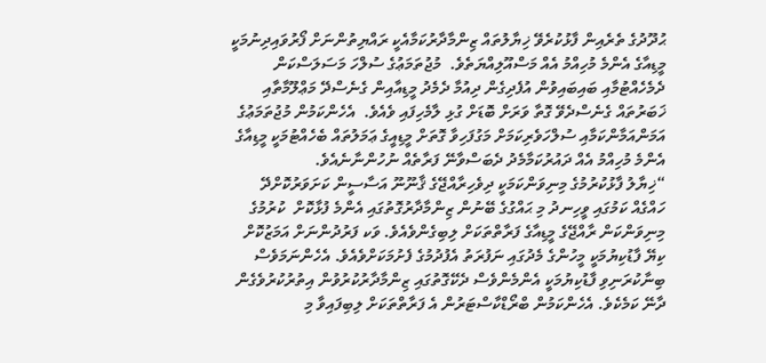ޙުދޫދުގެ ތެރެއިން ފާޅުކުރެވޭ ޚިޔާލުތައް ޒިންމާދާރުކަމާއެކީ ރައްޔިތުންނަށް ފޯރުވައިދިނުމަކީ މީޑިއާގެ އެންމެ މުހިއްމު އެއް މަސްއޫލިއްޔަތެވެ.  މުޖުތަމަޢުގެ ސުލްހަ މަސަލަސްކަން ދެމެހެއްޓުމާއި ބައިބައިވުން އުފެދިގެން ދިއުމާ ދެމެދު މީޑިއާއިން ގެނެސްދޭ މަޢްލޫމާތާއި ޚަބަރުތައް ގެނެސްދެވޭ ގޮތާ ވަރަށް ބޮޑަށް ގުޅި ލާމެހިފައި ވެއެވެ.  އެހެންކަމުން މުޖުތަމަޢުގެ އަމަންއަމާންކަމާއި ސުލްހަވެރިކަމަށް މަގުފަހިވާ ގޮތަށް މީޑިއީގެ ޢަމަލުތައް ބެހެއްޓުމަކީ މީޑިއާގެ އެންމެ މުހިއްމު އެއް ދައުރުކަމާމެދު ދެބަސްވާނޭ ފަރާތެއް ނުހުންނާނެއެވެ.
“ޚިޔާލު ފާޅުކުރުމުގެ މިނިވަންކަމަކީ ދިވެހިރާއްޖޭގެ ޤާނޫނޫ އަސާސީން ކަށަވަރުކޮށްދޭ ހައްގެއް ކަމުގައި ވީހިނދު މި ޙައްގުގެ ބޭނުން ޒިންމާދާރުގޮތުގައި އެންމެ ފުޅާކޮށް  ކުރުމުގެ މިނިވަންކަން ރާއްޖޭގެ މީޑިއާގެ ފަރާތްތަކަށް ލިބިގެންވެއެވެ. ވަކ ފަރުދުންނަށް އަމަޒުކޮށް ކިޔޭ ފާޑުކިޔުމަކީ މީހުންގެ މެދުގައި ނަފުރަތު އެފުދުމުގެ ފެށުމަކަށްވެއެވެ. އެހެންނަމަވެސް ބިނާކުރަނިވި ފާޑުކިޔުމަކީ އެންމެންވެސް ދެކޭގޮތުގައި ޒިންމާދާރުކުރުވުން އިތުރުކުރުވެގެން ދާނޭ ކަމެކެވެ. އެހެންކަމުން ބްރޯޑްކާސްޓަރުން އެ ފަރާތްތަކަށް ލިބިފައިވާ މި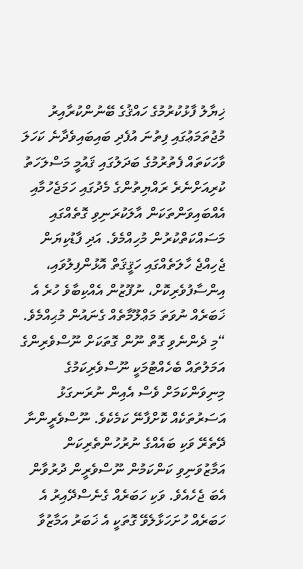ޚިޔާލު ފާޅުކުރުމުގެ ހައްޤުގެ ބޭނުންކުރާއިރު މުޖުތަމަޢުގައި ފިތުނަ އުފެދި ބައިބައިވެދާނެ ކަހަލަ ވާހަކަތައް ފެތުރުމުގެ ބަދަލުގައި ޤައުމީ މަސްލަހަތު ކުރިއަށްނެރެ ރައްޔިތުންގެ މެދުގައި ހަމަޖެހުމާއި އެއްބައިވަންތަކަން އާލަކުރަނިވި ގޮތެއްގައި މަސައްކަތްކުރުން މުހިއްމެވެ. އަދި ފާޑުކިޔަން ޖެހިއްޖެ ހާލަތެއްގައި ހަޤީޤަތް އޮޅުންފިލުވައި، އިންސާފުވެރިކޮށް، ނުފޫޒުން އެއްކިބާވެ ހުރެ އެ ޚަބަރެއް ނުވަތަ މަޢްލޫމާތެއް ގެނައުން މުޙިއްމެވެ.
“މި ދެންނެވި ގޮތް ނޫން ގޮތަކަށް ނޫސްވެރިންގެ އަމަލުތައް ބެހެއްޓުމަކީ ނޫސްވެރިކަމުގެ މިނިވަންކަމަށް ވެސް އެއިން ނުރަނގަޅު އަސަރުތަކެއް ކޮށްފާނޭ ކަމެކެވެ. ނޫސްވެރީންނާ ދޭތެރޭ ވަކި ބައެއްގެ ނުރުހުންތެރިކަން އަމާޒުވަނިވި ކަންކަމުން ނޫސްވެރީން ދުރުވާން އެބަ ޖެހެއެވެ. ވަކި ހަބަރެއް ގެނެސްދޭއިރު އެ ހަބަރެއް ހުށަހަޅާލެވޭ ގޮތަކީ އެ ޚަބަރު އަމާޒުވާ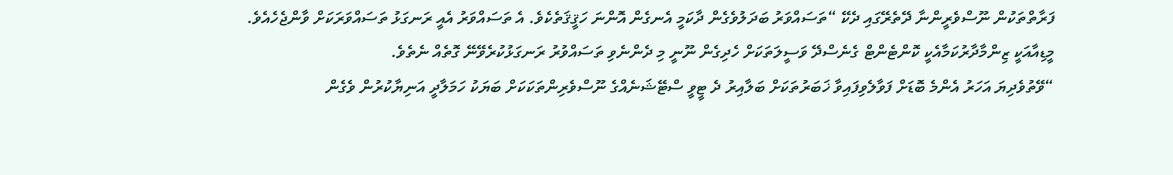ފަރާތްތަކުން ނޫސްވެރީންނާ ދޭތެރޭގައި ދެކޭ “ތަސައްވަރު ބަދަލުވެގެން ދާކަމީ އެނގެން އޮންނަ ހަޤީޤަތެކެވެ. އެ ތަސައްވަރު އެއީ ރަނގަޅު ތަސައްވަރަކަށް ވާންޖެހެއެވެ. މީޑިއާއަކީ ޒިންމާދާރުކަމާއެކީ ކޮންޓެންޓް ގެނެސްދޭ ވަސީލަތަކަށް ހެދިގެން ނޫނީ މި ދެންނެވި ތަސައްވުރު ރަނގަޅުކުރެވޭނޭ ގޮތެއް ނެތެވެ.
“ވޭތުވެދިޔަ އަހަރު އެންމެ ބޮޑަށް ފަވާލެވިފައިވާ ޚަބަރުތަކަށް ބަލާއިރު ދެ ޓީވީ ސްޓޭޝަނެއްގެ ނޫސްވެރިންތަކަކަށް ބަޔަކު ހަމަލާދީ އަނިޔާކުރުން ވެގެން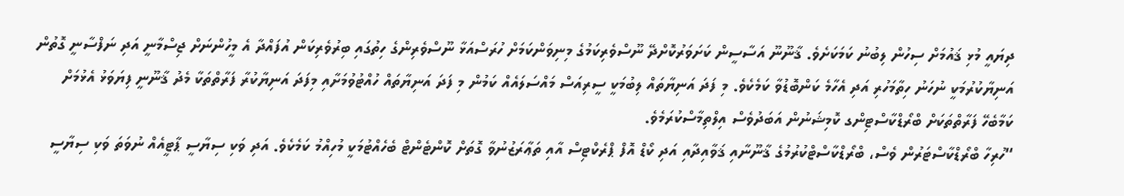ދިޔައީ މުޅި ޤައުމަށް ސިހުން ލިބުނު ކަމަކަށެވެ. ޤާނޫނޫ އަސާސީން ކަށަވަރުކޮށްދޭ ނޫސްވެރިކަމުގެ މިނިވަންކަމަށް ހުރަސްއަޅާ ނޫސްވެރިންގެ ހިތުގައި ބިރުވެރިކަން އުފައްދާ އެ މީހުންނަށް ޖިސްމާނީ އަދި ނަފްސާނީ ގޮތުން އަނިޔާކުރުމަކީ ނުހަނު ހިތާމަހުރި އަދި އެހާމެ ކަންބޮޑުވާ ކަމެކެވެ. މި ފަދަ އަނިޔާތައް ލިބުމަކީ ސީރިއަސް މައްސަލައެއް ކަމުން މި ފަދަ އަނިޔާތައް ހުއްޓުވުމަށާއި މިފަދަ އަނިޔާކުރާ ފަރާތްތަކާ މެދު ޤާނޫނީ ފިޔަވަޅު އެޅުމަށް ކަމާބެހޭ ފަރާތްތަކަށް ބްރޯޑްކާސްޓިންގ ކޮމިޝަނުން އަބަދުވެސް އިލްތިމާސްކުރަމެވެ.
“ހުރިހާ ބްރޯޑްކާސްޓަރުން ވެސް، ބްރޯޑްކާސްޓްކުރުމުގެ ޤާނޫނާއި ޤަވާއިދާއި އަދި ކޯޑް އޮފް ޕްރެކްޓިސް އާއި ތަޢާރަޒުނުވާ ގޮތަށް ކޮންޓެންޓް ބެހެއްޓުމަކީ މުހިއްމު ކަމެކެވެ. އަދި ވަކި ސިޔާސީ ޕާޓީއެއް ނުވަތަ ވަކި ސިޔާސީ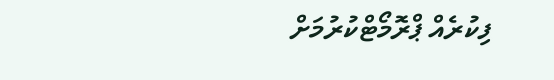ފިކުރެއް ޕްރޮމޯޓްކުރުމަށް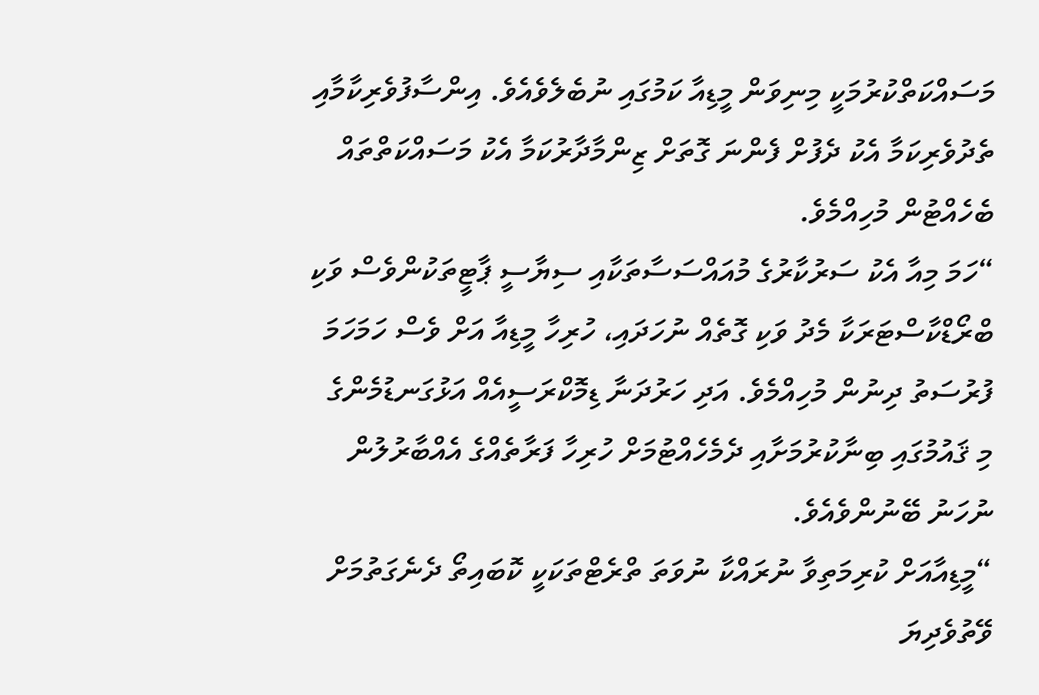މަސައްކަތްކުރުމަކީ މިނިވަން މީޑިއާ ކަމުގައި ނުބެލެވެއެވެ. އިންސާފުވެރިކާމާއި ތެދުވެރިކަމާ އެކު ދެފުށް ފެންނަ ގޮތަށް ޒިންމާދާރުކަމާ އެކު މަސައްކަތްތައް ބެހެއްޓުން މުހިއްމެވެ.
“ހަމަ މިއާ އެކު ސަރުކާރުގެ މުއައްސަސާތަކާއި ސިޔާސީ ޕާޓީތަކުންވެސް ވަކި ބްރޯޑްކާސްޓަރަކާ މެދު ވަކި ގޮތެއް ނުހަދައި، ހުރިހާ މީޑިއާ އަށް ވެސް ހަމަހަމަ ފުރުސަތު ދިނުން މުހިއްމެވެ. އަދި ހަރުދަނާ ޑިމޮކްރަސީއެއް އަޅުގަނޑުމެންގެ މި ޤައުމުގައި ބިނާކުރުމަށާއި ދެމެހެއްޓުމަށް ހުރިހާ ފަރާތެއްގެ އެއްބާރުލުން ނުހަނު ބޭނުންވެއެވެ.
“މީޑިއާއަށް ކުރިމަތިވާ ނުރައްކާ ނުވަތަ ތްރެޓްތަކަކީ ކޮބައިތޯ ދެނެގަތުމަށް ވޭތުވެދިޔަ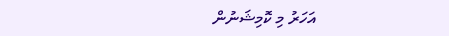އަހަރު މި ކޮމިޝަނުން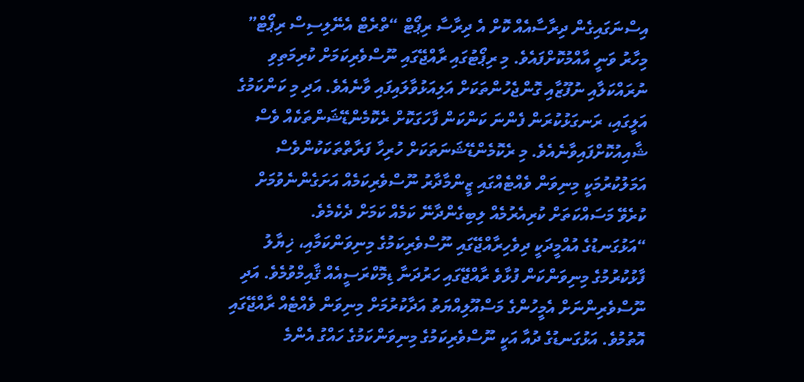އިސްނަގައިގެން ދިރާސާއެއް ކޮށް އެ ދިރާސާ ރިޕޯޓް “ތްރެޓް އެނޭލިސިސް ރިޕޯޓް” މިހާރު ވަނީ އާއްމުކޮށްފައެވެ. މި ރިޕޯޓުގައި ރާއްޖޭގައި ނޫސްވެރިކަމަށް ކުރިމަތިވި ނުރައްކަލާއި ނުފޫޒާއި ގޮންޖެހުންތަކަށް އަލިއަޅުވާލައިފައި ވާނެއެވެ. އަދި މި ކަންކަމުގެ އަލީގައި، ރަނގަޅުކުރަން ފެންނަ ކަންކަން ފާހަގަކޮށް ރެކޮމެންޑޭޝަންތަކެއް ވެސް ޝާއިއުކޮށްފައިވާނެއެވެ. މި ރެކޮމެންޑޭޝަނަތަކަށް ހުރިހާ ފަރާތްތަކަކުންވެސް އަމަލުކުރުމަކީ މިނިވަން ވެއްޓެއްގައި ޒީންމާދާރު ނޫސްވެރިކަމެއް އަށަގެންނެވުމަށް ކުރެވޭ މަސައްކަތަށް ކުރިއެރުމެއް ލިބިގެންދާނޭ ކަމެއް ކަމަށް ދެކެމެވެ.
“އަޅުގަނޑުގެ އުއްމީދަކީ ދިވެހިރާއްޖޭގައި ނޫސްވެރިކަމުގެ މިނިވަންކަމާއި، ޚިޔާލު ފާޅުކުރުމުގެ މިނިވަންކަން ފުޅާވެ ރާއްޖޭގައި ހަރުދަނާ ޑިމޮކްރަސީއެއް ޤާއިމްވުމެވެ. އަދި ނޫސްވެރިންނަށް އެމީހުންގެ މަސްއޫލިއްޔަތު އަދާކުރުމަށް މިނިވަން ވެއްޓެއް ރާއްޖޭގައި އޮތުމުވެ. އަޅުގަނޑުގެ ދުއާ އަކީ ނޫސްވެރިކަމުގެ މިނިވަންކަމުގެ ހައްގު އެންމެ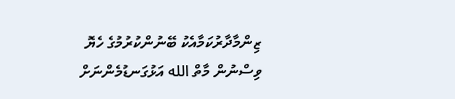ޒިންމާދާރުކަމާއެކު ބޭނުންކުރުމުގެ ހެޔޮ ވިސްނުން މާތް الله އަޅުގަނޑުމެންނަށް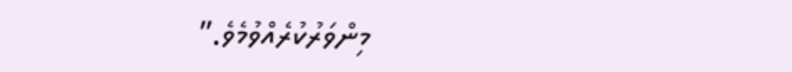މިންވަރުކުރެއްވުމެވެ.”